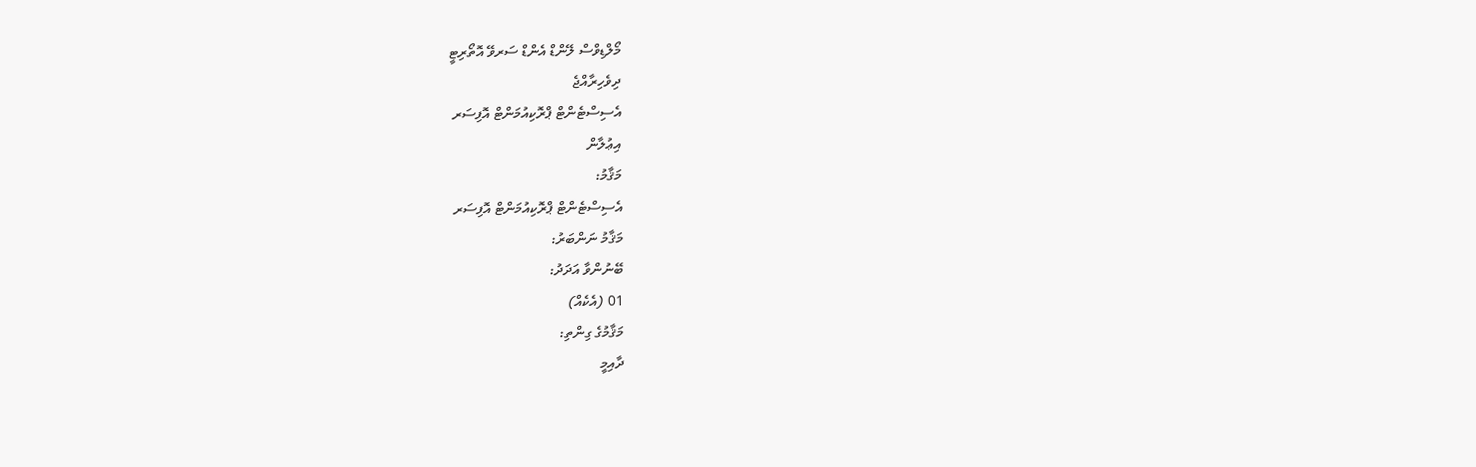މޯލްޑިވްސް ލޭންޑް އެންޑް ސަރވޭ އޮތޯރިޓީ
ދިވެހިރާއްޖެ
އެސިސްޓެންޓް ޕްރޮކިއުމަންޓް އޮފިސަރ
އިޢުލާން
މަޤާމު:
އެސިސްޓެންޓް ޕްރޮކިއުމަންޓް އޮފިސަރ
މަޤާމު ނަންބަރު:
ބޭނުންވާ އަދަދު:
01 (އެކެއް)
މަޤާމުގެ ގިންތި:
ދާއިމީ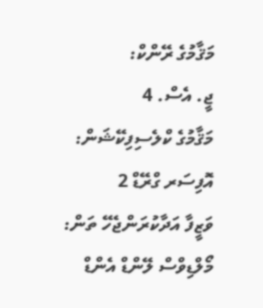މަޤާމުގެ ރޭންކް:
ޖީ. އެސް. 4
މަޤާމުގެ ކްލެސިފިކޭޝަން:
އޮފިސަރ ގްރޭޑް 2
ވަޒީފާ އަދާކުރަންޖެހޭ ތަން:
މޯލްޑިވްސް ލޭންޑް އެންޑް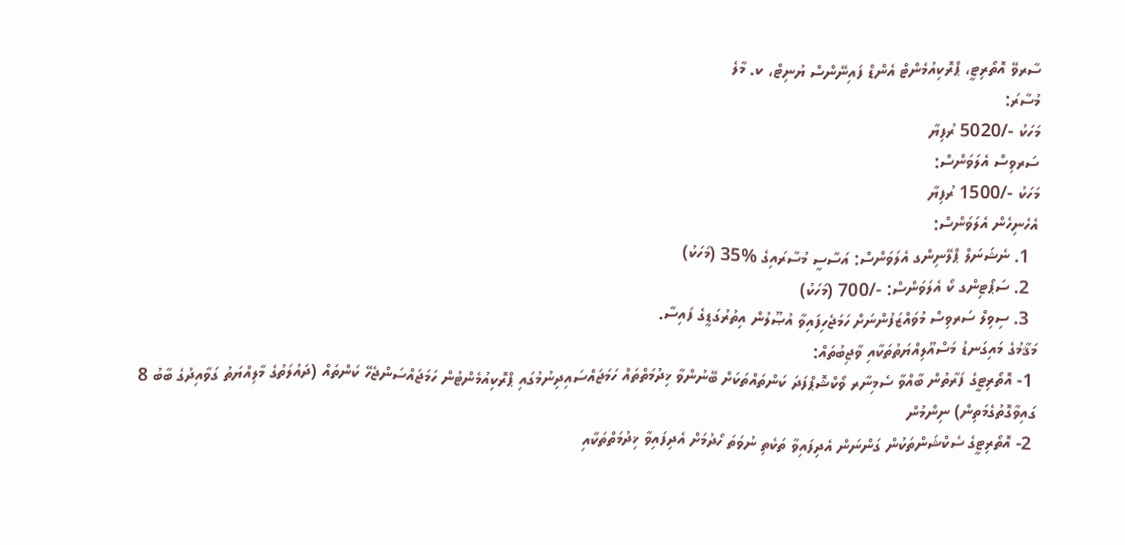ސާރވޭ އޮތޯރިޓީ، ޕްރޮކިއުމެންޓް އެންޑް ފައިނޭންސް ޔުނިޓް، ކ. މާލެ
މުސާރަ:
މަހަކު -/5020 ރުފިޔާ
ސަރވިސް އެލަވަންސް:
މަހަކު -/1500 ރުފިޔާ
އެހެނިހެން އެލަވަންސް:
  1. ނެޝަނަލް ޕްލޭނިންގ އެލަވަންސް: އަސާސީ މުސާރައިގެ %35 (މަހަކު)
  2. ސަޕޯޓިންގ ކޯ އެލަވަންސް: -/700 (މަހަކު)
  3. ސިވިލް ސަރވިސް މުވައްޒަފުންނަށް ހަމަޖެހިފައިވާ އުޞޫލުން އިތުރުގަޑީގެ ފައިސާ.
މަޤާމުގެ މައިގަނޑު މަސްއޫލިއްޔަތުތަކާއި ވާޖިބުތައް:
 1- އޮތޯރިޓީގެ ފަރާތުން ބާއްވާ ސެމިނާރ ވޯކްޝޮޕްފަދަ ކަންތައްތަކަށް ބޭނުންވާ ޚިދުމަތްތައް ހަމަޖައްސައިދިނުމުގައި ޕްރޮކިއުމެންޓުން ހަމަޖައްސަންޖެހޭ ކަންތައް (ދައުލަތުގެ މާލިއްޔަތު ގަވާއިދުގެ ބާބު 8 ގައިވާގޮތުގެމަތިން) ނިންމުން
 2- އޮތޯރިޓީގެ ސެކްޝަންތަކުން ގަންނަން އެދިފައިވާ ތަކެތި ނުވަތަ ހޯދުމަށް އެދިފައިވާ ޚިދުމަތްތަކާއި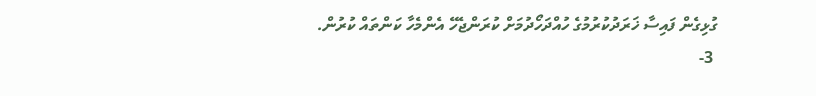ގުޅިގެން ފައިސާ ޚަރަދުކުރުމުގެ ހުއްދަހޯދުމަށް ކުރަންޖެހޭ އެންމެހާ ކަންތައް ކުރުން.
 3-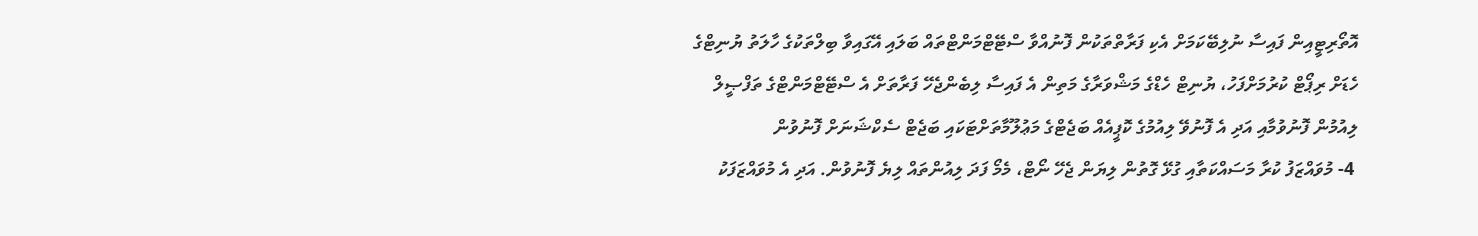އޮތޯރިޓީއިން ފައިސާ ނުލިބޭކަމަށް އެކި ފަރާތްތަކުން ފޮނުއްވާ ސްޓޭޓްމަންޓްތައް ބަލައި އޭގައިވާ ބިލްތަކުގެ ހާލަތު ޔުނިޓްގެ ހެޑަށް ރިޕޯޓް ކުރުމަށްފަހު، ޔުނިޓް ހެޑްގެ މަޝްވަރާގެ މަތިން އެ ފައިސާ ލިބެންޖެހޭ ފަރާތަށް އެ ސްޓޭޓްމަންޓްގެ ތަފްޞީލް ލިއުމުން ފޮނުވުމާއި އަދި އެ ފޮނުވޭ ލިއުމުގެ ކޮޕީއެއް ބަޖެޓްގެ މަޢުލޫމާތަށްޓަކައި ބަޖެޓް ސެކްޝަނަށް ފޮނުވުން
 4- މުވައްޒަފު ކުރާ މަސައްކަތާއި ގުޅޭ ގޮތުން ލިޔަން ޖެހޭ ނޯޓް، މެމޯ ފަދަ ލިއުންތައް ލިޔެ ފޮނުވުން. އަދި އެ މުވައްޒަފަކު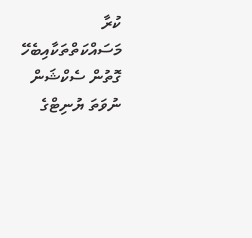ކުރާ މަސައްކަތްތަކާއިބެހޭ ގޮތުން ސެކްޝަން ނުވަތަ ޔުނިޓްގެ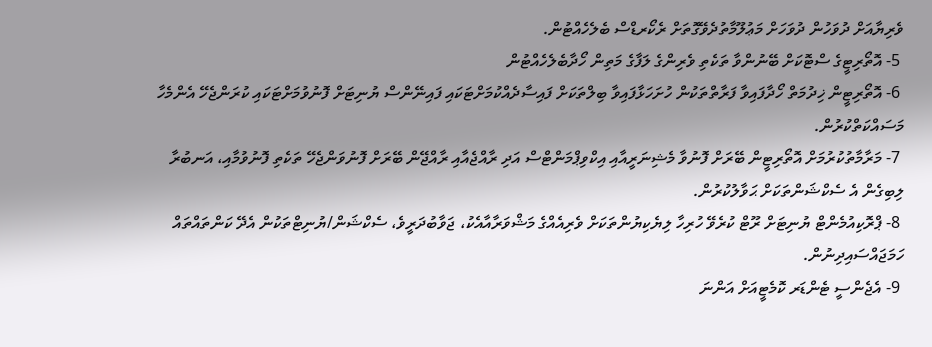ވެރިޔާއަށް ދުވަހުން ދުވަހަށް މަޢުލޫމާތުދެވޭގޮތަށް ރެކޯރޑްސް ބެލެހެއްޓުން.
 5- އޮތޯރިޓީގެ ސްޓޮކަށް ބޭނުންވާ ތަކެތި ވެރިންގެ ލަފާގެ މަތިން ހޯދާބެލެހެއްޓުން
 6- އޮތޯރިޓީން ޚިދުމަތް ހޯދާފައިވާ ފަރާތްތަކުން ހުށަހަޅާފައިވާ ބިލްތަކަށް ފައިސާދެއްކުމަށްޓަކައި ފައިނޭންސް ޔުނިޓަށް ފޮނުވުމަށްޓަކައި ކުރަންޖެހޭ އެންމެހާ މަސައްކަތްކުރުން.
 7- މަރާމާތުކުރުމަށް އޮތޯރިޓީން ބޭރަށް ފޮނުވާ މެޝިނަރީއާއި އިކްވިޕްމަންޓްސް އަދި ރާއްޖެއާއި ރާއްޖޭން ބޭރަށް ފޮނުވަންޖެހޭ ތަކެތި ފޮނުވުމާއި، އަނބުރާ ލިބިގެން އެ ސެކްޝަންތަކަށް ޙަވާލުކުރުން.
 8- ޕްރޮކިއުމެންޓް ޔުނިޓަށް ރޫޓް ކުރެވޭ ހުރިހާ ލިޔެކިޔުންތަކަށް ވެރިއެއްގެ މަޝްވަރާއާއެކު، ޖަވާބުދަރީވެ، ސެކްޝަން/ޔުނިޓްތަކުން އެދޭ ކަންތައްތައް ހަމަޖައްސައިދިނުން.
 9- އެޖެންސީ ޓެންޑަރ ކޮމެޓީއަށް އަންނަ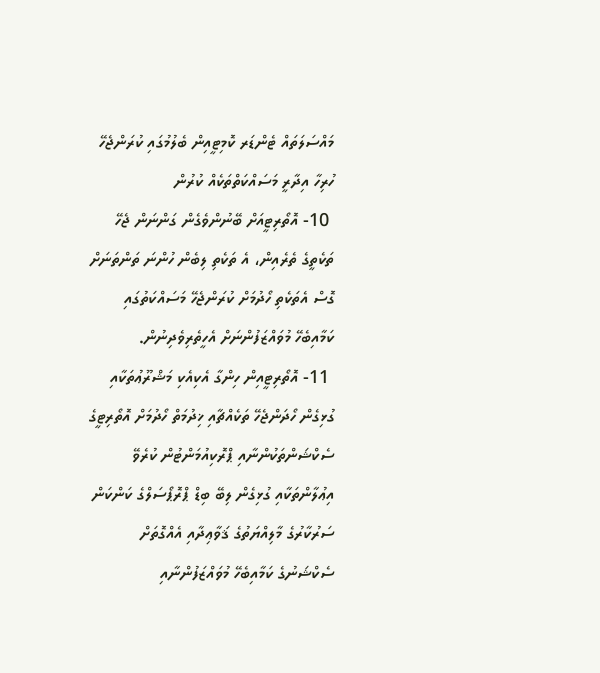މައްސަލަތައް ޓެންޑަރ ކޮމިޓީއިން ބެލުމުގައި ކުރަންޖެހޭ ހުރިހާ އިދާރީ މަސައްކަތްތަކެއް ކުރުން
 10- އޮތޯރިޓީއަށް ބޭނުންވެގެން ގަންނަން ޖެހޭ ތަކެތީގެ ތެރެއިން، އެ ތަކެތި ލިބެން ހުންނަ ތަންތަނަށް ގޮސް އެތަކެތި ހޯދުމަށް ކުރަންޖެހޭ މަސައްކަތުގައި ކަމާއިބެހޭ މުވައްޒަފުންނަށް އެހީތެރިވެދިނުން.
 11- އޮތޯރިޓީއިން ހިންގާ އެކިއެކި މަޝްރޫޢުތަކާއި ގުޅިގެން ހޯދަންޖެހޭ ތަކެއްޗާއި ޚިދުމަތް ހޯދުމަށް އޮތޯރިޓީގެ ސެކްޝަންތަކުންނާއި ޕްރޮކިއުމަންޓުން ކުރެވޭ އިޢުލާންތަކާއި ގުޅިގެން ލިބޭ ބިޑް ޕްރޮޕޯސަލްގެ ކަންކަން ސަރުކާރުގެ މާލިއްޔަތުގެ ޤަވާޢިދާއި އެއްގޮތަށް ސެކްޝަނުގެ ކަމާއިބެހޭ މުވައްޒަފުންނާއި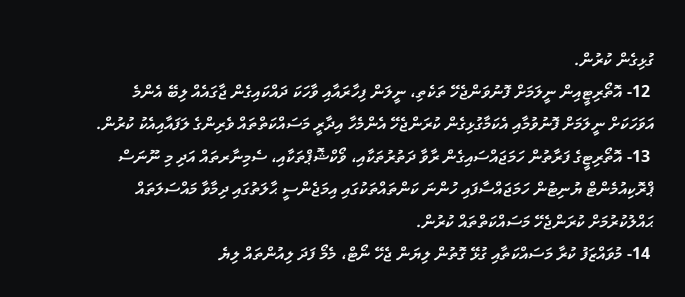ގުޅިގެން ކުރުން.
 12- އޮތޯރިޓީއިން ނީލަމަށް ފޮނުވަންޖެހޭ ތަކެތި، ނީލަން ފިހާރައާއި ވާހަކަ ދައްކައިގެން ޖާގައެއް ލިބޭ އެންމެ އަވަހަކަށް ނީލަމަށް ފޮނުވުމާއި އެކަމާގުޅިގެން ކުރަންޖެހޭ އެންމެހާ އިދާރީ މަސައްކަތްތައް ވެރިންގެ ލަފައާއިއެކު ކުރުން.
 13- އޮތޯރިޓީގެ ފަރާތުން ހަމަޖައްސައިގެން ރާވާ ދަތުރުތަކާއި، ވޯކްޝޮޕްތަކާއި، ސެމިނާރތައް އަދި މި ނޫނަސް ޕްރޮކިއުމެންޓް ޔުނިޓުން ހަމަޖައްސާފައި ހުންނަ ކަންތައްތަކުގައި އިމަޖެންސީ ޙާލަތުގައި ދިމާވާ މައްސަލަތައް ޙައްލުކުރުމަށް ކުރަންޖެހޭ މަސައްކަތްތައް ކުރުން.
 14- މުވައްޒަފު ކުރާ މަސައްކަތާއި ގުޅޭ ގޮތުން ލިޔަން ޖެހޭ ނޯޓް، މެމޯ ފަދަ ލިއުންތައް ލިޔެ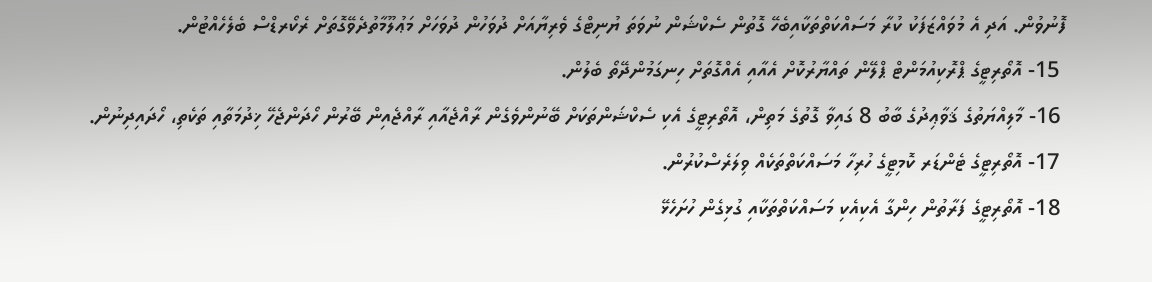ފޮނުވުން. އަދި އެ މުވައްޒަފަކު ކުރާ މަސައްކަތްތަކާއިބެހޭ ގޮތުން ސެކްޝަން ނުވަތަ ޔުނިޓްގެ ވެރިޔާއަށް ދުވަހުން ދުވަހަށް މަޢުލޫމާތުދެވޭގޮތަށް ރެކޯރޑްސް ބެލެހެއްޓުން.
 15- އޮތޯރިޓީގެ ޕްރޮކިއުމަންޓް ޕްލޭން ތައްޔާރުކޮށް އެއާއި އެއްގޮތަށް ހިނގަމުންދޭތޯ ބެލުން.
 16- މާލިއްޔަތުގެ ޤަވާޢިދުގެ ބާބު 8 ގައިވާ ގޮތުގެ މަތިން، އޮތޯރިޓީގެ އެކި ސެކްޝަންތަކަށް ބޭނުންވެގެން ރާއްޖެއާއި ރާއްޖެއިން ބޭރުން ހޯދަންޖެހޭ ޚިދުމަތާއި ތަކެތި، ހޯދައިދިނުން.
 17- އޮތޯރިޓީގެ ޓެންޑަރ ކޮމިޓީގެ ހުރިހާ މަސައްކަތްތަކެއް ވިލަރެސްކުރުން.
 18- އޮތޯރިޓީގެ ފަރާތުން ހިންގާ އެކިއެކި މަސައްކަތްތަކާއި ގުޅިގެން ހުށަހެޅޭ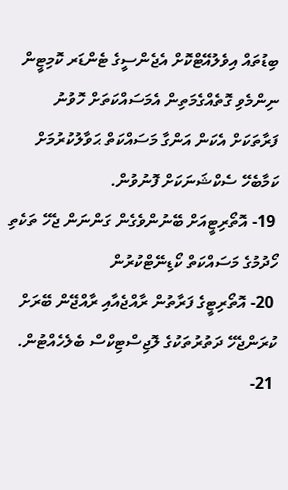ބިޑުތައް އިވެލުއޭޓްކޮށް އެޖެންސީގެ ޓެންޑަރ ކޮމިޓީން ނިންމެވި ގޮތެއްގެމަތިން އެމަސައްކަތަށް ހޮވުނު ފަރާތަކަށް އެކަން އަންގާ މަސައްކަތް ޙަވާލުކުރުމަށް ކަމާބެހޭ ސެކްޝަނަކަށް ފޮނުވުން.
 19- އޮތޯރިޓީއަށް ބޭނުންވެގެން ގަންނަން ޖެހޭ ތަކެތި ހޯދުމުގެ މަސައްކަތް ކޯޑިނޭޓްކުރުން
 20- އޮތޯރިޓީގެ ފަރާތުން ރާއްޖެއާއި ރާއްޖޭން ބޭރަށް ކުރަންޖެހޭ ދަތުރުތަކުގެ ލޮޖިސްޓިކްސް ބެލެހެއްޓުން.
 21-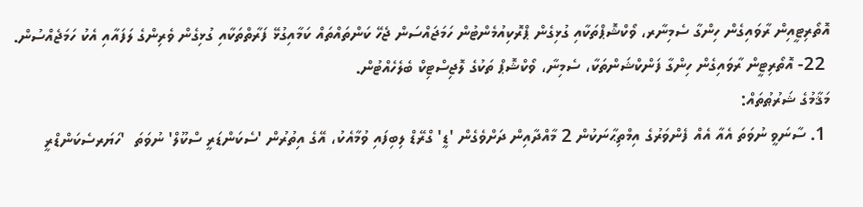އޮތޯރިޓީއިން ރާވައިގެން ހިންގާ ސެމިނާރ، ވޯކްޝޮޕްތަކާއި ގުޅިގެން ޕްރޮކިއުމެންޓުން ހަމަޖައްސަން ޖެހޭ ކަންތައްތައް ކަމާއިގުޅޭ ފަރާތްތަކާއި ގުޅިގެން ވެރިންގެ ލަފައާއި އެކު ހަމަޖެއްސުން.
 22- އޮތޯރިޓީން ރާވައިގެން ހިންގާ ފަންކްޝަންތަކާ، ސެމިނާ، ވޯކްޝޮޕް ތަކުގެ ލޮޖިސްޓިކް ބެލެހެއްޓުން.
މަޤާމުގެ ޝަރުޠުތައް:
 1. ސާނަވީ ނުވަތަ އެއާ އެއް ފެންވަރުގެ އިމްތިޙާނަކުން 2 މާއްދާއިން ދަށްވެގެން 'ޑީ' ގްރޭޑް ލިބިފައި ވުމާއެކު، އޭގެ އިތުރުން 'ސެކަންޑަރީ ސްކޫލް' ނުވަތަ  'ހަޔަރސެކަންޑްރީ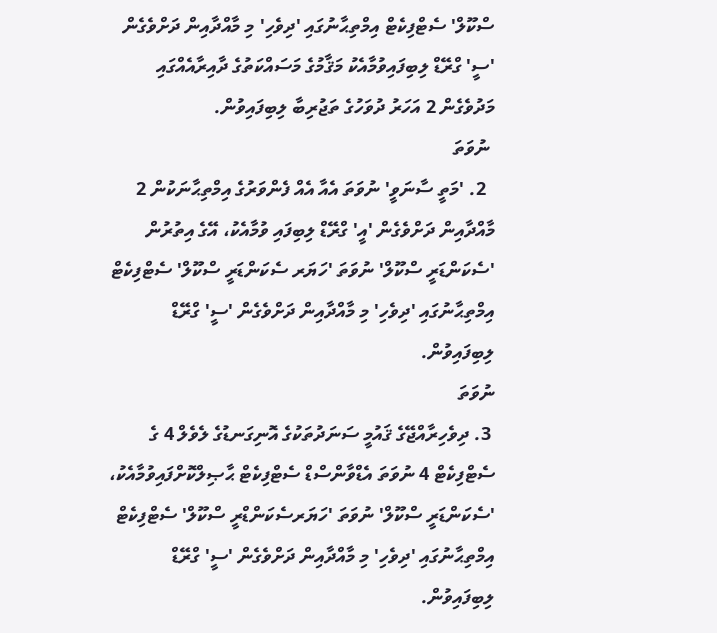ސްކޫލް' ސެޓްފިކެޓް އިމްތިޙާނުގައި 'ދިވެހި' މި މާއްދާއިން ދަށްވެގެން 'ސީ' ގްރޭޑް ލިބިފައިވުމާއެކު މަޤާމުގެ މަސައްކަތުގެ ދާއިރާއެއްގައި މަދުވެގެން 2 އަހަރު ދުވަހުގެ ތަޖުރިބާ ލިބިފައިވުން.
 ނުވަތަ
  2. 'މަތީ ސާނަވީ' ނުވަތަ އެއާ އެއް ފެންވަރުގެ އިމްތިޙާނަކުން 2 މާއްދާއިން ދަށްވެގެން 'އީ' ގްރޭޑް ލިބިފައި ވުމާއެކު، އޭގެ އިތުރުން 'ސެކަންޑަރީ ސްކޫލް' ނުވަތަ 'ހަޔަރ ސެކަންޑަރީ ސްކޫލް' ސެޓްފިކެޓް އިމްތިޙާނުގައި 'ދިވެހި' މި މާއްދާއިން ދަށްވެގެން 'ސީ' ގްރޭޑް ލިބިފައިވުން.
ނުވަތަ
 3. ދިވެހިރާއްޖޭގެ ޤައުމީ ސަނަދުތަކުގެ އޮނިގަނޑުގެ ލެވެލް 4 ގެ ސެޓްފިކެޓް 4 ނުވަތަ އެޑްވާންސްޑް ސެޓްފިކެޓް ޙާޞިލްކޮށްފައިވުމާއެކު، 'ސެކަންޑަރީ ސްކޫލް' ނުވަތަ 'ހަޔަރސެކަންޑްރީ ސްކޫލް' ސެޓްފިކެޓް އިމްތިޙާނުގައި 'ދިވެހި' މި މާއްދާއިން ދަށްވެގެން 'ސީ' ގްރޭޑް ލިބިފައިވުން.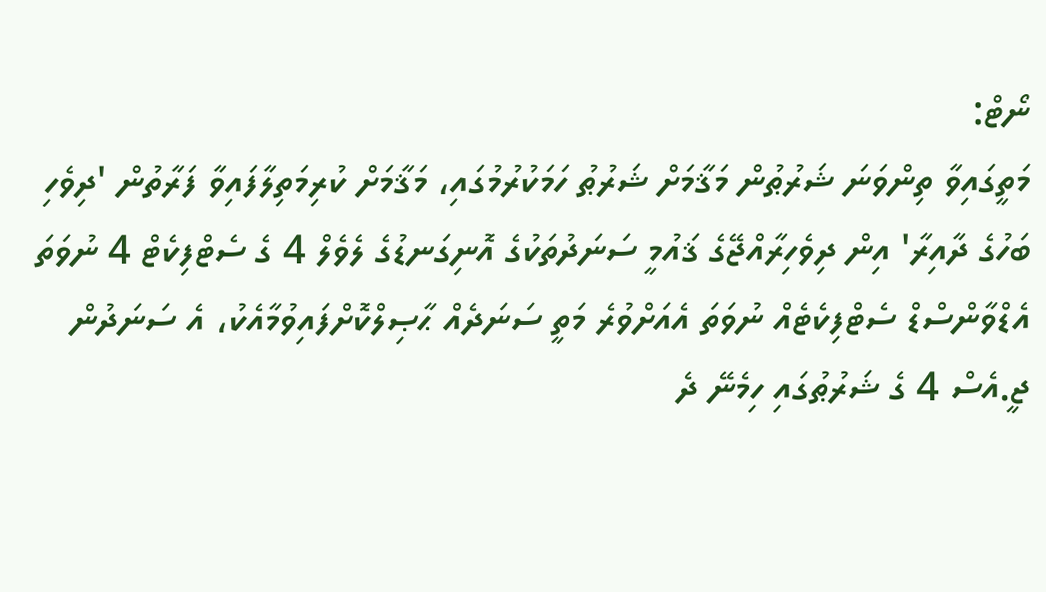ނޯޓް:
މަތީގައިވާ ތިންވަނަ ޝަރުޠުން މަޤާމަށް ޝަރުޠު ހަމަކުރުމުގައި، މަޤާމަށް ކުރިމަތިލާފައިވާ ފަރާތުން 'ދިވެހި ބަހުގެ ދާއިރާ' އިން ދިވެހިރާއްޖޭގެ ޤައުމީ ސަނަދުތަކުގެ އޮނިގަނޑުގެ ލެވެލް 4 ގެ ސެޓްފިކެޓް 4 ނުވަތަ އެޑްވާންސްޑް ސެޓްފިކެޓެއް ނުވަތަ އެއަށްވުރެ މަތީ ސަނަދެއް ޙާޞިލްކޮށްފައިވުމާއެކު، އެ ސަނަދުން ޖީ.އެސް 4 ގެ ޝަރުޠުގައި ހިމެނޭ ދެ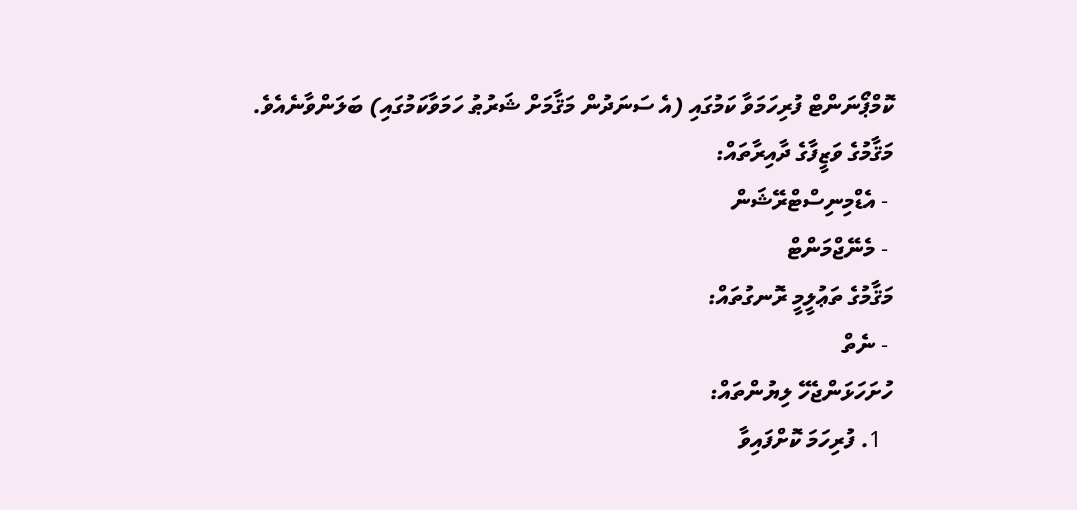ކޮމްޕޯނަންޓް ފުރިހަމަވާ ކަމުގައި (އެ ސަނަދުން މަޤާމަށް ޝަރުޠު ހަމަވާކަމުގައި) ބަލަންވާނެއެވެ.
މަޤާމުގެ ވަޒީފާގެ ދާއިރާތައް:
 - އެޑްމިނިސްޓްރޭޝަން
 - މެނޭޖްމަންޓް
މަޤާމުގެ ތަޢުލީމީ ރޮނގުތައް:
 - ނެތް
ހުށަހަޅަންޖެހޭ ލިޔުންތައް:
  1. ފުރިހަމަ ކޮށްފައިވާ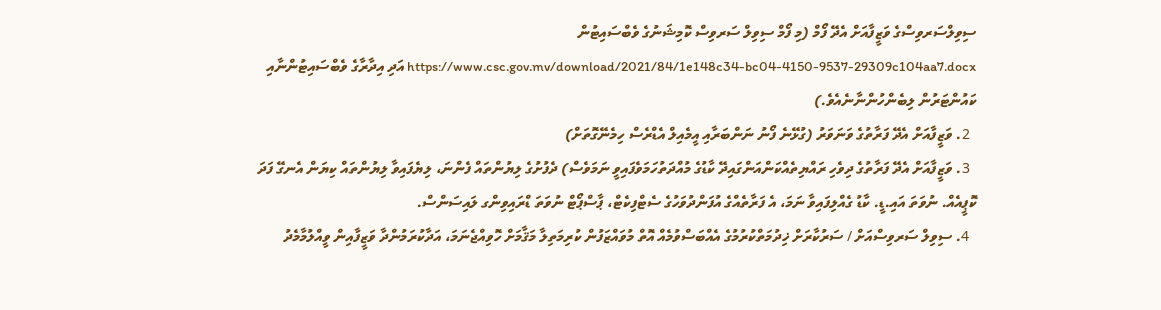ސިވިލްސަރވިސްގެ ވަޒީފާއަށް އެދޭ ފޯމް (މި ފޯމް ސިވިލް ސަރވިސް ކޮމިޝަނުގެ ވެބްސައިޓުން https://www.csc.gov.mv/download/2021/84/1e148c34-bc04-4150-9537-29309c104aa7.docx އަދި އިދާރާގެ ވެބްސައިޓުންނާއި ކައުންޓަރުން ލިބެންހުންނާނެއެވެ.)
  2. ވަޒީފާއަށް އެދޭ ފަރާތުގެ ވަނަވަރު (ގުޅޭނެ ފޯނު ނަންބަރާއި އީމެއިލް އެޑްރެސް ހިމެނޭގޮތަށް)
  3. ވަޒީފާއަށް އެދޭ ފަރާތުގެ ދިވެހި ރައްޔިތެއްކަންއަންގައިދޭ ކާޑުގެ މުއްދަތުހަމަވެފައިވީ ނަމަވެސް) ދެފުށުގެ ލިޔުންތައް ފެންނަ، ލިޔެފައިވާ ލިޔުންތައް ކިޔަން އެނގޭ ފަދަ ކޮޕީއެއް. ނުވަތަ އައި.ޑީ. ކާޑު ގެއްލިފައިވާ ނަމަ، އެ ފަރާތެއްގެ އުފަންދުވަހުގެ ސެޓްފިކެޓް، ޕާސްޕޯޓް ނުވަތަ ޑްރައިވިންގ ލައިސަންސް.
  4. ސިވިލް ސަރވިސްއަށް / ސަރުކާރަށް ޚިދުމަތްކުރުމުގެ އެއްބަސްވުމެއް އޮތް މުވައްޒަފުން ކުރިމަތިލާ މަޤާމަށް ހޮވިއްޖެނަމަ، އަދާކުރަމުންދާ ވަޒީފާއިން ވީއްލުމާމެދު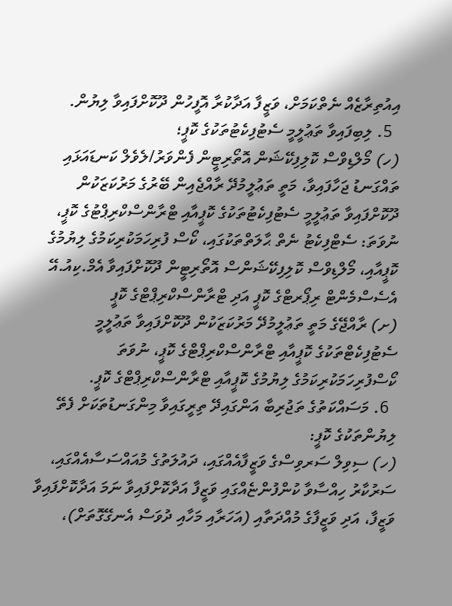އިއުތިރާޒެއް ނެތްކަމަށް، ވަޒީފާ އަދާކުރާ އޮފީހުން ދޫކޮށްފައިވާ ލިޔުން.
  5. ލިބިފައިވާ ތަޢުލީމީ ސެޓުފިކެޓުތަކުގެ ކޮޕީ؛
(ހ) މޯލްޑިވްސް ކޮލިފިކޭޝަން އޮތޯރިޓީން ފެންވަރު/ލެވެލް ކަނޑައަޅައި ތައްގަނޑު ޖަހާފައިވާ، މަތީ ތަޢުލީމުދޭ ރާއްޖެއިން ބޭރުގެ މަރުކަޒަކުން ދޫކޮށްފައިވާ ތަޢުލީމީ ސެޓުފިކެޓުތަކުގެ ކޮޕީއާއި ޓްރާންސްކްރިޕްޓުގެ ކޮޕީ، ނުވަތަ: ސެޓްފިކެޓު ނެތް ޙާލަތްތަކުގައި، ކޯސް ފުރިހަމަކުރިކަމުގެ ލިޔުމުގެ ކޮޕީއާއި، މޯލްޑިވްސް ކޮލިފިކޭޝަންސް އޮތޯރިޓީން ދޫކޮށްފައިވާ އެމް.ކިއު.އޭ އެސެސްމެންޓް ރިޕޯރޓްގެ ކޮޕީ އަދި ޓްރާންސްކްރިޕްޓްގެ ކޮޕީ
(ށ) ރާއްޖޭގެ މަތީ ތަޢުލީމުދޭ މަރުކަޒަކުން ދޫކޮށްފައިވާ ތަޢުލީމީ ސެޓުފިކެޓްތަކުގެ ކޮޕީއާއި ޓްރާންސްކްރިޕްޓްގެ ކޮޕީ، ނުވަތަ ކޯސްފުރިހަމަކުރިކަމުގެ ލިޔުމުގެ ކޮޕީއާއި ޓްރާންސްކްރިޕްޓްގެ ކޮޕީ.
  6. މަސައްކަތުގެ ތަޖުރިބާ އަންގައިދޭ ތިރީގައިވާ މިންގަނޑުތަކަށް ފެތޭ ލިޔުންތަކުގެ ކޮޕީ:
(ހ) ސިވިލް ސަރވިސްގެ ވަޒީފާއެއްގައި، ދައުލަތުގެ މުއައްސަސާއެއްގައި، ސަރުކާރު ހިއްސާވާ ކުންފުންޏެއްގައި ވަޒީފާ އަދާކޮށްފައިވާ ނަމަ އަދާކޮށްފައިވާ ވަޒީފާ، އަދި ވަޒީފާގެ މުއްދަތާއި (އަހަރާއި މަހާއި ދުވަސް އެނގޭގޮތަށް)،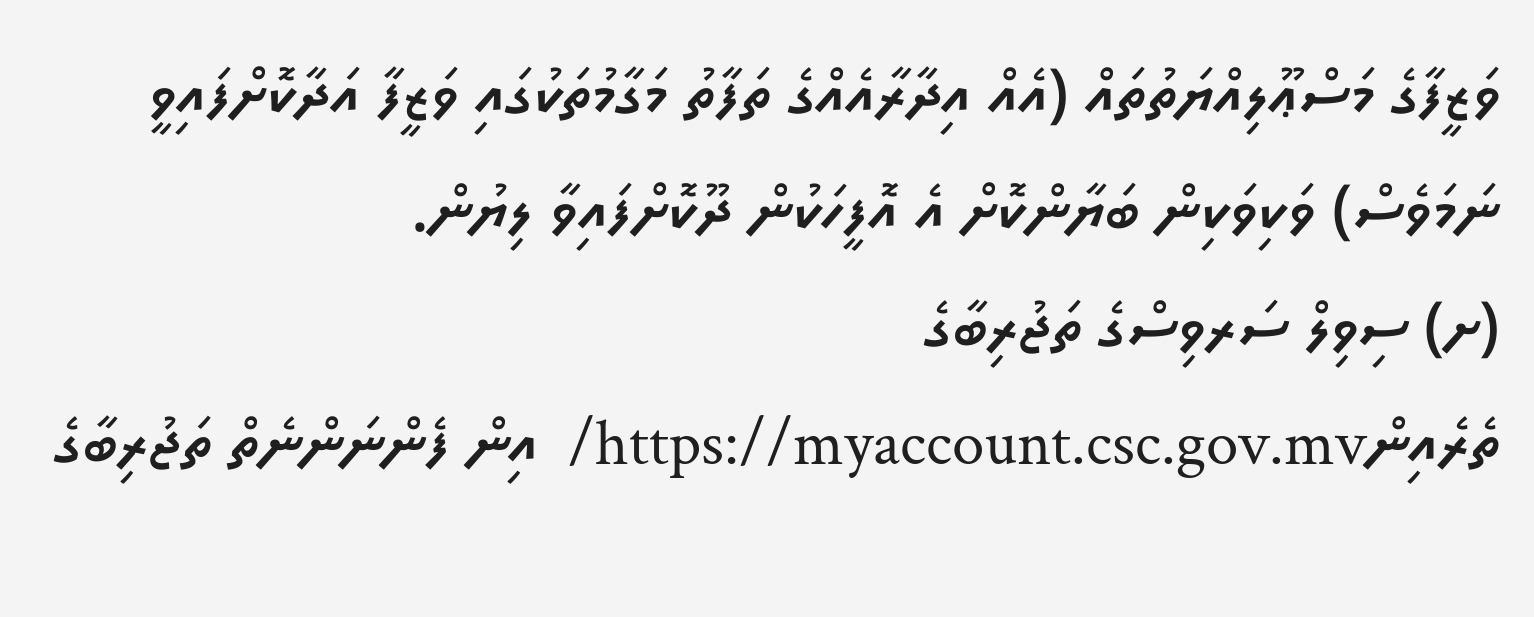ވަޒީފާގެ މަސްޢޫލިއްޔަތުތައް (އެއް އިދާރާއެއްގެ ތަފާތު މަގާމުތަކުގައި ވަޒީފާ އަދާކޮށްފައިވީ ނަމަވެސް) ވަކިވަކިން ބަޔާންކޮށް އެ އޮފީހަކުން ދޫކޮށްފައިވާ ލިޔުން.
(ށ) ސިވިލް ސަރވިސްގެ ތަޖުރިބާގެ ތެރެއިންhttps://myaccount.csc.gov.mv/  އިން ފެންނަންނެތް ތަޖުރިބާގެ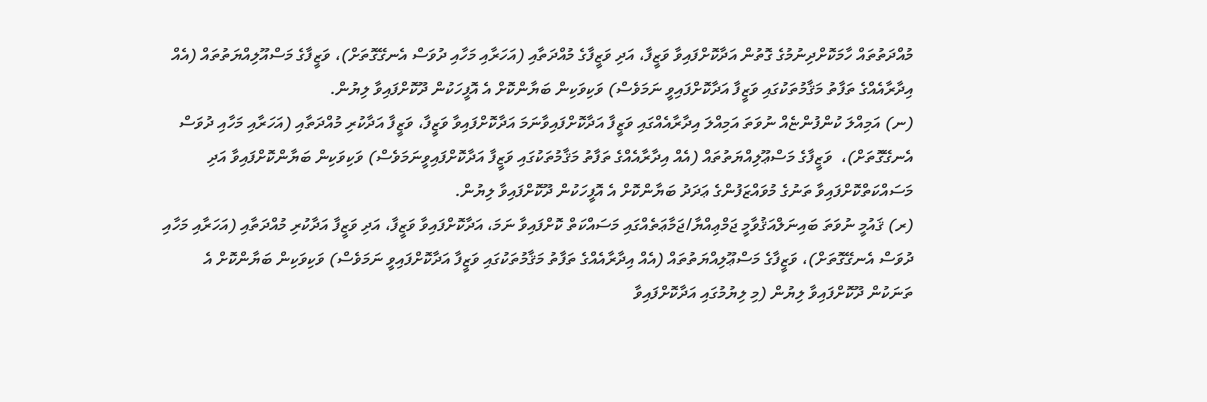މުއްދަތުތައް ހާމަކޮށްދިނުމުގެ ގޮތުން އަދާކޮށްފައިވާ ވަޒީފާ، އަދި ވަޒީފާގެ މުއްދަތާއި (އަހަރާއި މަހާއި ދުވަސް އެނގޭގޮތަށް)، ވަޒީފާގެ މަސްއޫލިއްޔަތުތައް (އެއް އިދާރާއެއްގެ ތަފާތު މަޤާމުތަކުގައި ވަޒީފާ އަދާކޮށްފައިވީ ނަމަވެސް) ވަކިވަކިން ބަޔާންކޮށް އެ އޮފީހަކުން ދޫކޮށްފައިވާ ލިޔުން.
(ނ) އަމިއްލަ ކުންފުންޏެއް ނުވަތަ އަމިއްލަ އިދާރާއެއްގައި ވަޒީފާ އަދާކޮށްފައިވާނަމަ އަދާކޮށްފައިވާ ވަޒީފާ، ވަޒީފާ އަދާކުރި މުއްދަތާއި (އަހަރާއި މަހާއި ދުވަސް އެނގޭގޮތަށް)،  ވަޒީފާގެ މަސްޢޫލިއްޔަތުތައް (އެއް އިދާރާއެއްގެ ތަފާތު މަޤާމުތަކުގައި ވަޒީފާ އަދާކޮށްފައިވީނަމަވެސް) ވަކިވަކިން ބަޔާންކޮށްފައިވާ އަދި މަސައްކަތްކޮށްފައިވާ ތަނުގެ މުވައްޒަފުންގެ ޢަދަދު ބަޔާންކޮށް އެ އޮފީހަކުން ދޫކޮށްފައިވާ ލިޔުން.
(ރ) ޤައުމީ ނުވަތަ ބައިނަލްއަޤުވާމީ ޖަމްޢިއްޔާ/ޖަމާޢަތެއްގައި މަސައްކަތް ކޮށްފައިވާ ނަމަ، އަދާކޮށްފައިވާ ވަޒީފާ، އަދި ވަޒީފާ އަދާކުރި މުއްދަތާއި (އަހަރާއި މަހާއި ދުވަސް އެނގޭގޮތަށް)، ވަޒީފާގެ މަސްޢޫލިއްޔަތުތައް (އެއް އިދާރާއެއްގެ ތަފާތު މަޤާމުތަކުގައި ވަޒީފާ އަދާކޮށްފައިވީ ނަމަވެސް) ވަކިވަކިން ބަޔާންކޮށް އެ ތަނަކުން ދޫކޮށްފައިވާ ލިޔުން (މި ލިޔުމުގައި އަދާކޮށްފައިވާ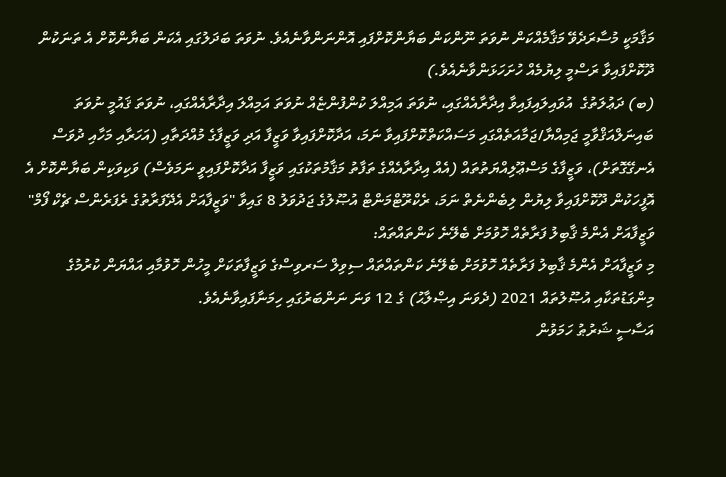މަޤާމަކީ މުސާރަދެވޭ މަޤާމެއްކަން ނުވަތަ ނޫންކަން ބަޔާންކޮށްފައި އޮންނަންވާނެއެވެ. ނުވަތަ ބަދަލުގައި އެކަން ބަޔާންކޮށް އެ ތަނަކުން ދޫކޮށްފައިވާ ރަސްމީ ލިޔުމެއް ހުށަހަޅަންވާނެއެވެ.)
(ބ) ދަޢުލަތުގެ  އުވައިލައިފައިވާ އިދާރާއެއްގައި، ނުވަތަ އަމިއްލަ ކުންފުންޏެއް ނުވަތަ އަމިއްލަ އިދާރާއެއްގައި، ނުވަތަ ޤައުމީ ނުވަތަ ބައިނަލްއަޤްވާމީ ޖަމިއްޔާ/ޖަމާއަތެއްގައި މަސައްކަތްކޮށްފައިވާ ނަމަ، އަދާކޮށްފައިވާ ވަޒީފާ އަދި ވަޒީފާގެ މުއްދަތާއި (އަހަރާއި މަހާއި ދުވަސް އެނގޭގޮތަށް)، ވަޒީފާގެ މަސްޢޫލިއްޔަތުތައް (އެއް އިދާރާއެއްގެ ތަފާތު މަޤާމުތަކުގައި ވަޒީފާ އަދާކޮށްފައިވީ ނަމަވެސް) ވަކިވަކިން ބަޔާންކޮށް އެ އޮފީހަކުން ދޫކޮށްފައިވާ ލިޔުން ލިބެންނެތް ނަމަ، ރެކްރޫޓްމަންޓް އުޞޫލުގެ ޖަދުވަލު 8 ގައިވާ "ވަޒީފާއަށް އެދޭފަރާތުގެ ރެފަރެންސް ޗެކް ފޯމް"
ވަޒީފާއަށް އެންމެ ޤާބިލު ފަރާތެއް ހޮވުމަށް ބެލޭނެ ކަންތައްތައް:
މި ވަޒީފާއަށް އެންމެ ޤާބިލު ފަރާތެއް ހޮވުމަށް ބެލޭނެ ކަންތައްތައް ސިވިލް ސަރވިސްގެ ވަޒީފާތަކަށް މީހުން ހޮވުމާއި އައްޔަން ކުރުމުގެ މިންގަޑުތަކާއި އުޞޫލުތައް 2021 (ދެވަނަ އިޞްލާޙު) ގެ 12 ވަނަ ނަންބަރުގައި ހިމަނާފައިވާނެއެވެ.
އަސާސީ ޝަރުޠު ހަމަވުން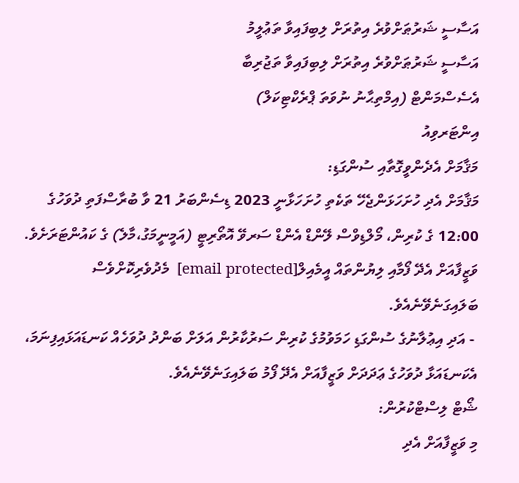އަސާސީ ޝަރުޠަށްވުރެ އިތުރަށް ލިބިފައިވާ ތަޢުލީމު
އަސާސީ ޝަރުޠަށްވުރެ އިތުރަށް ލިބިފައިވާ ތަޖުރިބާ
އެސެސްމަންޓް (އިމްތިޙާނު ނުވަތަ ޕްރެކްޓިކަލް)
އިންޓަރވިއު
މަޤާމަށް އެދެންވީގޮތާއި ސުންގަޑި:
މަޤާމަށް އެދި ހުށަހަޅަންޖެހޭ ތަކެތި ހުށަހަޅާނީ 2023 ޑިސެންބަރު 21 ވާ ބުރާސްފަތި ދުވަހުގެ 12:00 ގެ ކުރިން، މޯލްޑިވްސް ލޭންޑް އެންޑް ސަރވޭ އޮތޯރިޓީ (އަމީނީމަގު،މާލެ) ގެ ކައުންޓަރަށެވެ. ވަޒީފާއަށް އެދޭ ފޯމާއި ލިޔުންތައް އީމެއިލް[email protected]  މެދުވެރިކޮށްވެސް ބަލައިގަނެވޭނެއެވެ.
 - އަދި އިޢުލާނުގެ ސުންގަޑި ހަމަވުމުގެ ކުރިން ސަރުކާރުން އަލަށް ބަންދު ދުވަހެއް ކަނޑައަޅައިފިނަމަ، އެކަނޑައަޅާ ދުވަހުގެ ޢަދަދަށް ވަޒީފާއަށް އެދޭ ފޯމު ބަލައިގަނެވޭނެއެވެ.
ޝޯޓް ލިސްޓްކުރުން:
މި ވަޒީފާއަށް އެދި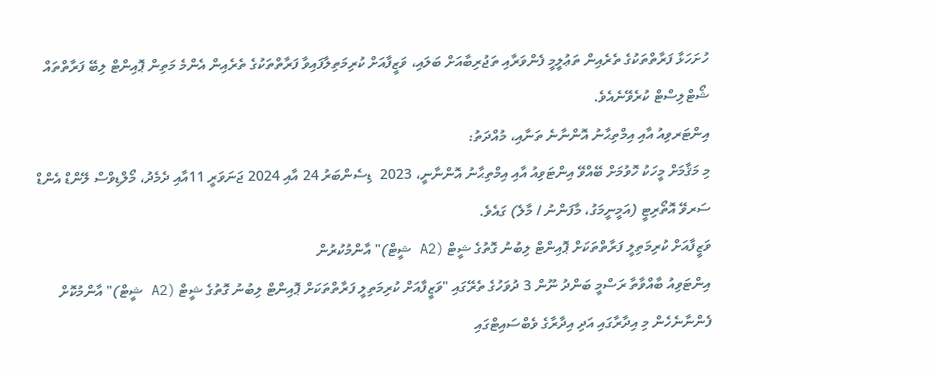ހުށަހަޅާ ފަރާތްތަކުގެ ތެރެއިން ތަޢުލީމީ ފެންވަރާއި ތަޖުރިބާއަށް ބަލައި، ވަޒީފާއަށް ކުރިމަތިލާފައިވާ ފަރާތްތަކުގެ ތެރެއިން އެންމެ މަތިން ޕޮއިންޓް ލިބޭ ފަރާތްތައް ޝޯޓްލިސްޓް ކުރެވޭނެއެވެ.
އިންޓަރވިއު އާއި އިމްތިޙާނު އޮންނާނެ ތަނާއި، މުއްދަތު:
މި މަޤާމަށް މީހަކު ހޮވުމަށް ބޭއްވޭ އިންޓަވިއު އާއި އިމްތިޙާނު އޮންނާނީ، 2023  ޑިސެންބަރު 24 އާއި 2024 ޖަނަވަރީ 11އާއި ދެމެދު، މޯލްޑިވްސް ލޭންޑް އެންޑް ސަރވޭ އޮތޯރިޓީ (އަމީނީމަގު، މާފަންނު / މާލެ) ގައެވެ.
ވަޒީފާއަށް ކުރިމަތިލީ ފަރާތްތަކަށް ޕޮއިންޓް ލިބުނު ގޮތުގެ ޝީޓް (A2 ޝީޓް)" އާންމުކުރުން
އިންޓަވިއު ބާއްވާތާ ރަސްމީ ބަންދު ނޫން 3 ދުވަހުގެ ތެރޭގައި "ވަޒީފާއަށް ކުރިމަތިލީ ފަރާތްތަކަށް ޕޮއިންޓް ލިބުނު ގޮތުގެ ޝީޓް (A2 ޝީޓް)" އާންމުކޮށް ފެންނާނެހެން މި އިދާރާގައި އަދި އިދާރާގެ ވެބްސައިޓްގައި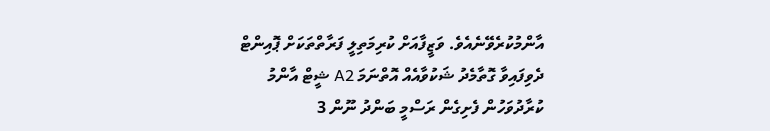އާންމުކުރެވޭނެއެވެ. ވަޒީފާއަށް ކުރިމަތިލީ ފަރާތްތަކަށް ޕޮއިންޓް ދެވިފައިވާ ގޮތާމެދު ޝަކުވާއެއް އޮތްނަމަ A2 ޝީޓް އާންމު ކުރާދުވަހުން ފެށިގެން ރަސްމީ ބަންދު ނޫން 3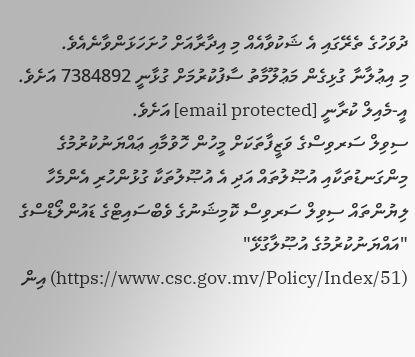ދުވަހުގެ ތެރޭގައި އެ ޝަކުވާއެއް މި އިދާރާއަށް ހުށަހަޅަންވާނެއެވެ.
މި އިޢުލާނާ ގުޅިގެން މަޢުލޫމާތު ސާފުކުރުމަށް ގުޅާނީ 7384892 އަށެވެ. އީ-މެއިލް ކުރާނީ [email protected] އަށެވެ.
ސިވިލް ސަރވިސްގެ ވަޒީފާތަކަށް މީހުން ހޮވުމާއި ޢައްޔަނުކުރުމުގެ މިންގަނޑުތަކާއި އުޞޫލުތައް އަދި އެ އުޞޫލުތަކާ ގުޅުންހުރި އެންމެހާ ލިޔުންތައް ސިވިލް ސަރވިސް ކޮމިޝަނުގެ ވެބްސައިޓްގެ ޑައުންލޯޑްސްގެ "އައްޔަނުކުރުމުގެ އުޞޫލާގުޅޭ" (https://www.csc.gov.mv/Policy/Index/51) އިން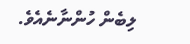ލިބެން ހުންނާނެއެވެ.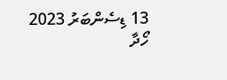13 ޑިސެންބަރު 2023
ހޯދާ